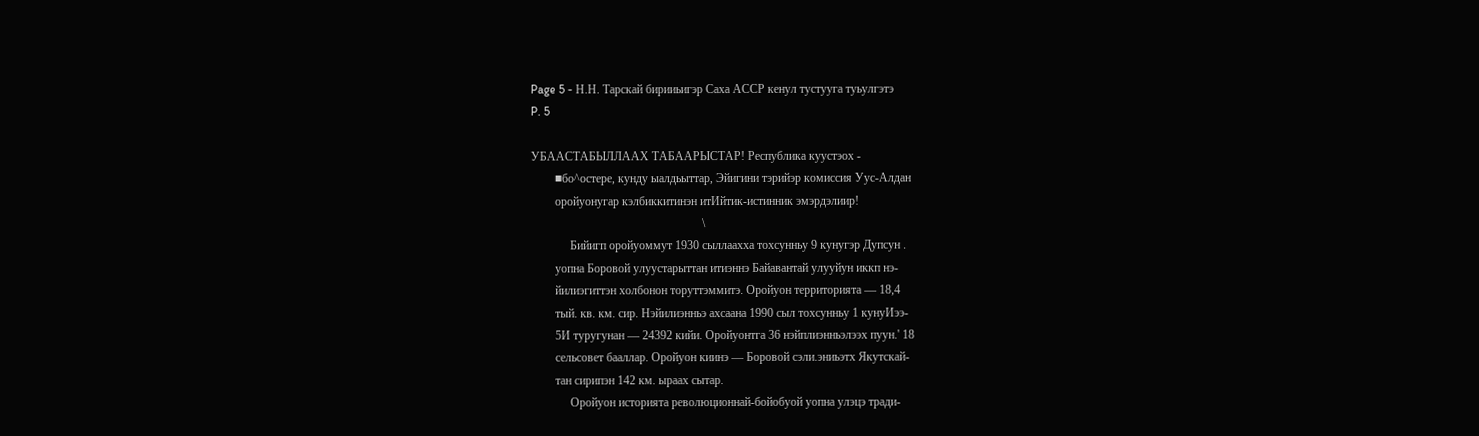Page 5 - Н.Н. Тарскай бирииьигэр Саха АССР кенул тустууга туьулгэтэ
P. 5

УБААСТАБЫЛЛААХ ТАБААРЫСТАР! Республика куустэох -
        ■бо^остере, кунду ыалдьыттар, Эйигини тэрийэр комиссия Уус-Алдан
        оройуонугар кэлбиккитинэн итИйтик-истинник эмэрдэлиир!
                                                         \
             Бийигп оройуоммут 1930 сыллаахха тохсунньу 9 кунугэр Дупсун .
        уопна Боровой улуустарыттан итиэннэ Байавантай улууйун иккп нэ-
        йилиэгиттэн холбонон торуттэммитэ. Оройуон территорията — 18,4
        тый. кв. км. сир. Нэйилиэнньэ ахсаана 1990 сыл тохсунньу 1 кунуИээ-
        5И туругунан — 24392 кийи. Оройуонтга 36 нэйплиэнньэлээх пуун.' 18
        сельсовет бааллар. Оройуон киинэ — Боровой сэли.эниьэтх Якутскай-
        тан сирипэн 142 км. ыраах сытар.
             Оройуон историята революционнай-бойобуой уопна улэцэ тради-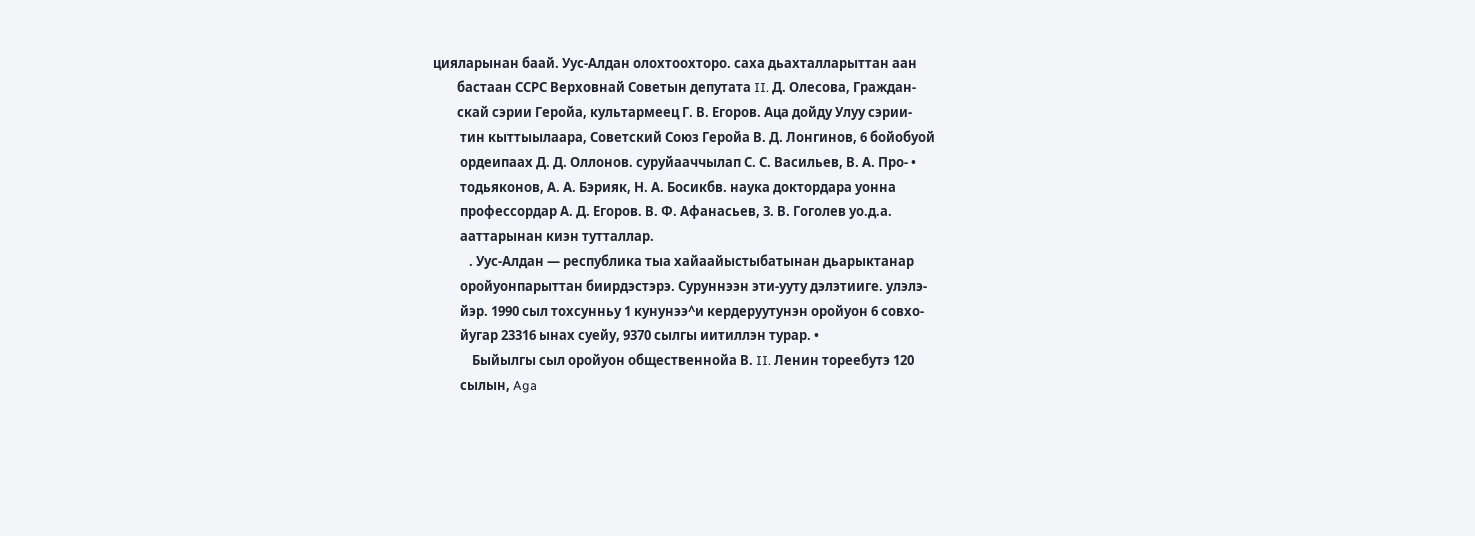цияларынан баай. Уус-Алдан олохтоохторо. саха дьахталларыттан аан
        бастаан ССРС Верховнай Советын депутата II. Д. Олесова, Граждан-
        скай сэрии Геройа, культармеец Г. В. Егоров. Аца дойду Улуу сэрии-
         тин кыттыылаара, Советский Союз Геройа В. Д. Лонгинов, 6 бойобуой
         ордеипаах Д. Д. Оллонов. суруйааччылап С. С. Васильев, В. А. Про- •
         тодьяконов, А. А. Бэрияк, Н. А. Босикбв. наука доктордара уонна
         профессордар А. Д. Егоров. В. Ф. Афанасьев, 3. В. Гоголев уо.д.а.
         ааттарынан киэн тутталлар.
            . Уус-Алдан — республика тыа хайаайыстыбатынан дьарыктанар
         оройуонпарыттан биирдэстэрэ. Суруннээн эти-ууту дэлэтииге. улэлэ-
         йэр. 1990 сыл тохсунньу 1 кунунээ^и кердеруутунэн оройуон 6 совхо-
         йугар 23316 ынах суейу, 9370 сылгы иитиллэн турар. •
             Быйылгы сыл оройуон общественнойа В. II. Ленин тореебутэ 120
         сылын, Aga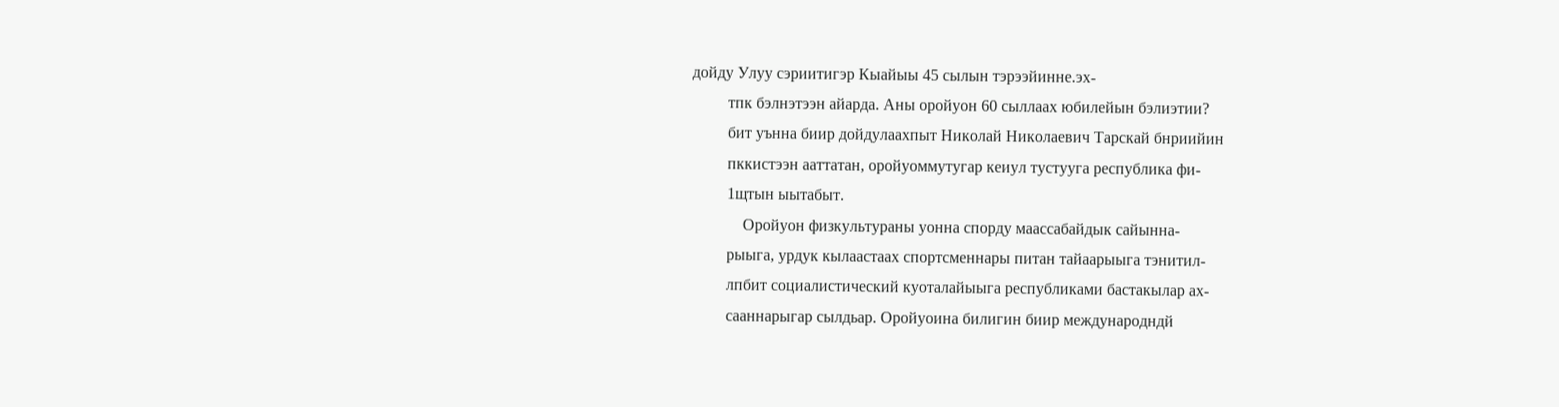дойду Улуу сэриитигэр Кыайыы 45 сылын тэрээйинне.эх-
         тпк бэлнэтээн айарда. Аны оройуон 60 сыллаах юбилейын бэлиэтии?
         бит уънна биир дойдулаахпыт Николай Николаевич Тарскай бнриийин
         пккистээн ааттатан, оройуоммутугар кеиул тустууга республика фи-
         1щтын ыытабыт.
             Оройуон физкультураны уонна спорду маассабайдык сайынна-
         рыыга, урдук кылаастаах спортсменнары питан тайаарыыга тэнитил-
         лпбит социалистический куоталайыыга республиками бастакылар ах-
         сааннарыгар сылдьар. Оройуоина билигин биир международндй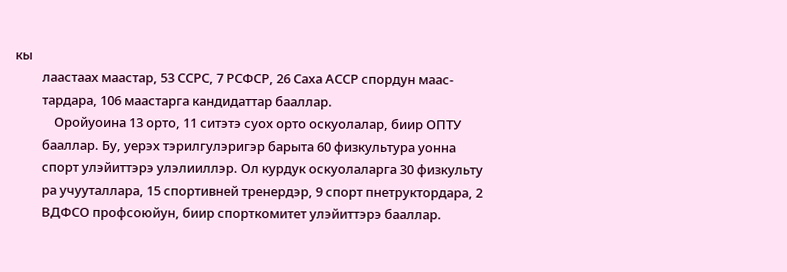кы
         лаастаах маастар, 53 ССРС, 7 РСФСР, 26 Саха АССР спордун маас-
         тардара, 106 маастарга кандидаттар бааллар.
             Оройуоина 13 орто, 11 ситэтэ суох орто оскуолалар, биир ОПТУ
         бааллар. Бу, уерэх тэрилгулэригэр барыта 60 физкультура уонна
         спорт улэйиттэрэ улэлииллэр. Ол курдук оскуолаларга 30 физкульту
         ра учууталлара, 15 спортивней тренердэр, 9 спорт пнетруктордара, 2
         ВДФСО профсоюйун, биир спорткомитет улэйиттэрэ бааллар.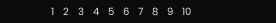1   2   3   4   5   6   7   8   9   10